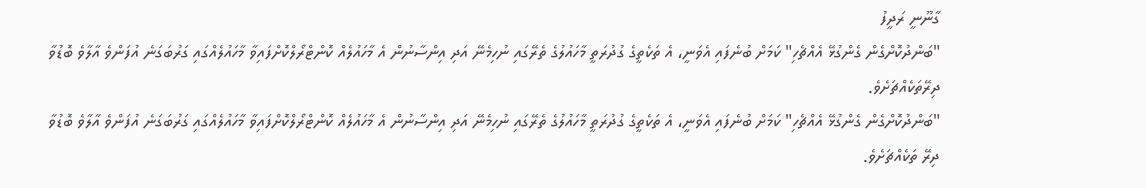ގާނޫނީ ރަދީފު
"ބަންދުކޮށްގެން ގެންގުޅޭ އެއްޗެހި" ކަމަށް ބުނެފައި އެވަނީ، އެ ތަކެތީގެ ގުދުރަތީ މާހައުލުގެ ތެރޭގައި ނުހިމެނޭ އަދި އިންސާނުން އެ މާހައުލެއް ކޮންޓްރޯލްކޮށްފައިވާ މާހައުލެއްގައި ގަރުބަގަނެ އުފަންވެ އާލާވެ ބޮޑުވާ ދިރޭތަކެއްޗަށެވެ.
"ބަންދުކޮށްގެން ގެންގުޅޭ އެއްޗެހި" ކަމަށް ބުނެފައި އެވަނީ، އެ ތަކެތީގެ ގުދުރަތީ މާހައުލުގެ ތެރޭގައި ނުހިމެނޭ އަދި އިންސާނުން އެ މާހައުލެއް ކޮންޓްރޯލްކޮށްފައިވާ މާހައުލެއްގައި ގަރުބަގަނެ އުފަންވެ އާލާވެ ބޮޑުވާ ދިރޭ ތަކެއްޗަށެވެ.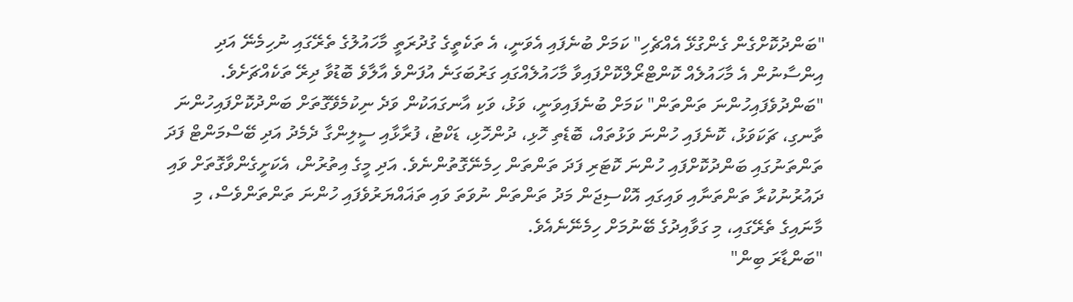"ބަންދުކޮށްގެން ގެންގުޅޭ އެއްޗެހި" ކަމަށް ބުނެފައި އެވަނީ، އެ ތަކެތީގެ ގުދުރަތީ މާހައުލުގެ ތެރޭގައި ނުހިމެނޭ އަދި އިންސާނުން އެ މާހައުލެއް ކޮންޓްރޯލްކޮށްފައިވާ މާހައުލެއްގައި ގަރުބަގަނެ އުފަންވެ އާލާވެ ބޮޑުވާ ދިރޭ ތަކެއްޗަށެވެ.
"ބަންދުވެފައިހުންނަ ތަންތަން" ކަމަށް ބުނެފައިވަނީ، ވަޅު، ވަކި އާނގައަކުން ވަދެ ނިކުމެވޭގޮތަށް ބަންދުކޮށްފައިހުންނަ ތާނގި، ޗަކަވަޅު، ކޮނެފައި ހުންނަ ވަޅުތައް، ބޮޑެތި ހޮޅި، ދުންހޮޅި، ޑަކްޓު، ފުރާޅާއި ސީލިންގާ ދެމެދު އަދި ބޭސްމަންޓް ފަދަ ތަންތަނުގައި ބަންދުކޮށްފައި ހުންނަ ކޮޓަރި ފަދަ ތަންތަން ހިމެނޭގޮތުންނެވެ. އަދި މީގެ އިތުރުން، އެކަށީގެންވާގޮތަށް ވައި ދައުރުނުކުރާ ތަންތަނާއި ވައިގައި އޮކްސިޖަން މަދު ތަންތަން ނުވަތަ ވައި ތަޣައްޔަރުވެފައި ހުންނަ ތަންތަންވެސް، މި މާނައިގެ ތެރޭގައި، މި ގަވާއިދުގެ ބޭނުމަށް ހިމެނޭނެއެވެ.
"ބަންޑާރަ ބިން"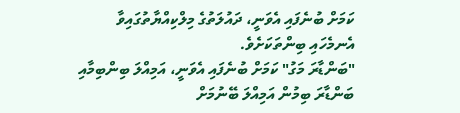ކަމަށް ބުނެފައި އެވަނީ، ދައުލަތުގެ މިލްކިއްޔާތުގައިވާ އެނމެހައި ބިންތަކަށެވެ.
"ބަންޑާރަ މަގު" ކަމަށް ބުނެފައި އެވަނީ، އަމިއްލަ ބިންބިމާއި ބަންޑާރަ ބިމުން އަމިއްލަ ބޭނުމަށް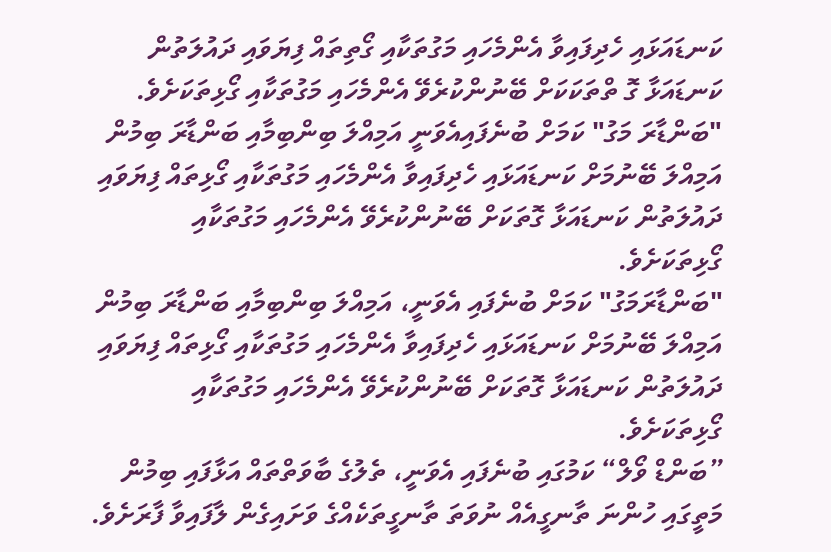ކަނޑައަޅައި ހެދިފައިވާ އެންމެހައި މަގުތަކާއި ގޯތިތައް ފިޔަވައި ދައުލަތުން ކަނޑައަޅާ ގޮ ތްތަކަކަށް ބޭނުންކުރެވޭ އެންމެހައި މަގުތަކާއި ގޯޅިތަކަށެވެ.
"ބަންޑާރަ މަގު" ކަމަށް ބުނެފައިއެވަނީ އަމިއްލަ ބިންބިމާއި ބަންޑާރަ ބިމުން އަމިއްލަ ބޭނުމަށް ކަނޑައަޅައި ހެދިފައިވާ އެންމެހައި މަގުތަކާއި ގޯޅިތައް ފިޔަވައި ދައުލަތުން ކަނޑައަޅާ ގޮތަކަށް ބޭނުންކުރެވޭ އެންމެހައި މަގުތަކާއި ގޯޅިތަކަށެވެ.
"ބަންޑާރަމަގު" ކަމަށް ބުނެފައި އެވަނީ، އަމިއްލަ ބިންބިމާއި ބަންޑާރަ ބިމުން އަމިއްލަ ބޭނުމަށް ކަނޑައަޅައި ހެދިފައިވާ އެންމެހައި މަގުތަކާއި ގޯޅިތައް ފިޔަވައި ދައުލަތުން ކަނޑައަޅާ ގޮތަކަށް ބޭނުންކުރެވޭ އެންމެހައި މަގުތަކާއި ގޯޅިތަކަށެވެ.
”ބަންޑް ވޯލް“ ކަމުގައި ބުނެފައި އެވަނީ، ތެލުގެ ބާވަތްތައް އަޅާފައި ބިމުން މަތީގައި ހުންނަ ތާނގީއެއް ނުވަތަ ތާނގީތަކެއްގެ ވަށައިގެން ލާފައިވާ ފާރަށެވެ.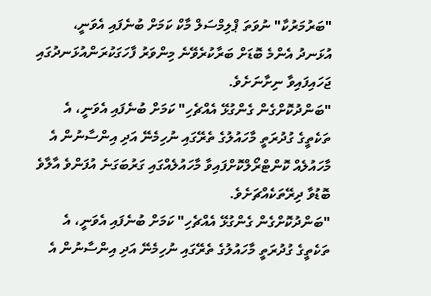"ބަރުމަރުކާ" ނުވަތަ ޕްލިމްސަލް މާކް ކަމަށް ބުނެފައި އެވަނީ، އުޅަނދު އެންމެ ބޮޑަށް ބަރާކުރެވޭނެ މިންވަރު ފާހަގަކުރަންއުޅަނދުގައި ޖަހައިފައިވާ ނިށާނަށެވެ.
"ބަންދުކޮށްގެން ގެންގުޅޭ އެއްޗެހި" ކަމަށް ބުނެފައި އެވަނީ، އެ ތަކެތީގެ ގުދުރަތީ މާހައުލުގެ ތެރޭގައި ނުހިމެނޭ އަދި އިންސާނުން އެ މާހައުލެއް ކޮންޓްރޯލްކޮށްފައިވާ މާހައުލެއްގައި ގަރުބަގަނެ އުފަންވެ އާލާވެ ބޮޑުވާ ދިރޭތަކެއްޗަށެވެ.
"ބަންދުކޮށްގެން ގެންގުޅޭ އެއްޗެހި" ކަމަށް ބުނެފައި އެވަނީ، އެ ތަކެތީގެ ގުދުރަތީ މާހައުލުގެ ތެރޭގައި ނުހިމެނޭ އަދި އިންސާނުން އެ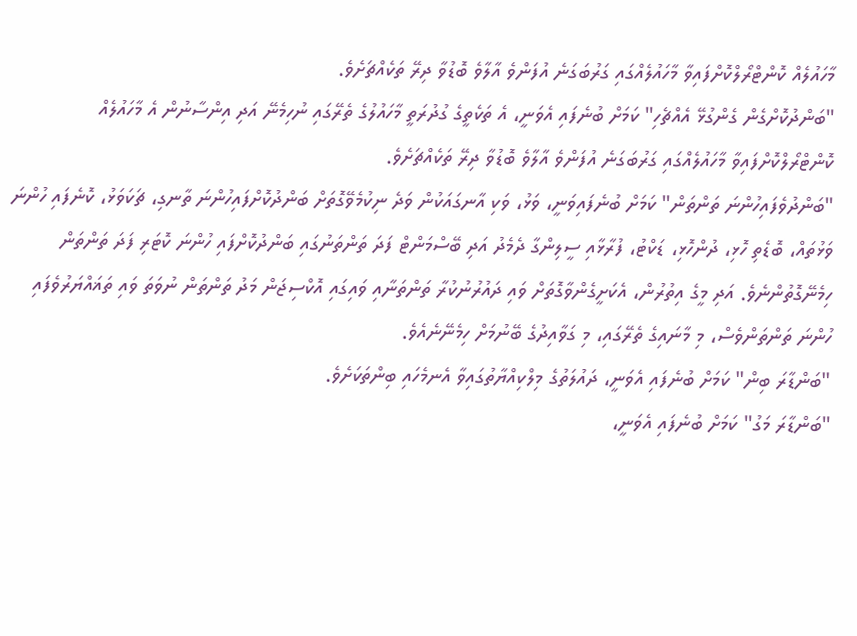މާހައުލެއް ކޮންޓްރޯލްކޮށްފައިވާ މާހައުލެއްގައި ގަރުބަގަނެ އުފަންވެ އާލާވެ ބޮޑުވާ ދިރޭ ތަކެއްޗަށެވެ.
"ބަންދުކޮށްގެން ގެންގުޅޭ އެއްޗެހި" ކަމަށް ބުނެފައި އެވަނީ، އެ ތަކެތީގެ ގުދުރަތީ މާހައުލުގެ ތެރޭގައި ނުހިމެނޭ އަދި އިންސާނުން އެ މާހައުލެއް ކޮންޓްރޯލްކޮށްފައިވާ މާހައުލެއްގައި ގަރުބަގަނެ އުފަންވެ އާލާވެ ބޮޑުވާ ދިރޭ ތަކެއްޗަށެވެ.
"ބަންދުވެފައިހުންނަ ތަންތަން" ކަމަށް ބުނެފައިވަނީ، ވަޅު، ވަކި އާނގައަކުން ވަދެ ނިކުމެވޭގޮތަށް ބަންދުކޮށްފައިހުންނަ ތާނގި، ޗަކަވަޅު، ކޮނެފައި ހުންނަ ވަޅުތައް، ބޮޑެތި ހޮޅި، ދުންހޮޅި، ޑަކްޓު، ފުރާޅާއި ސީލިންގާ ދެމެދު އަދި ބޭސްމަންޓް ފަދަ ތަންތަނުގައި ބަންދުކޮށްފައި ހުންނަ ކޮޓަރި ފަދަ ތަންތަން ހިމެނޭގޮތުންނެވެ. އަދި މީގެ އިތުރުން، އެކަށީގެންވާގޮތަށް ވައި ދައުރުނުކުރާ ތަންތަނާއި ވައިގައި އޮކްސިޖަން މަދު ތަންތަން ނުވަތަ ވައި ތަޣައްޔަރުވެފައި ހުންނަ ތަންތަންވެސް، މި މާނައިގެ ތެރޭގައި، މި ގަވާއިދުގެ ބޭނުމަށް ހިމެނޭނެއެވެ.
"ބަންޑާރަ ބިން" ކަމަށް ބުނެފައި އެވަނީ، ދައުލަތުގެ މިލްކިއްޔާތުގައިވާ އެނމެހައި ބިންތަކަށެވެ.
"ބަންޑާރަ މަގު" ކަމަށް ބުނެފައި އެވަނީ،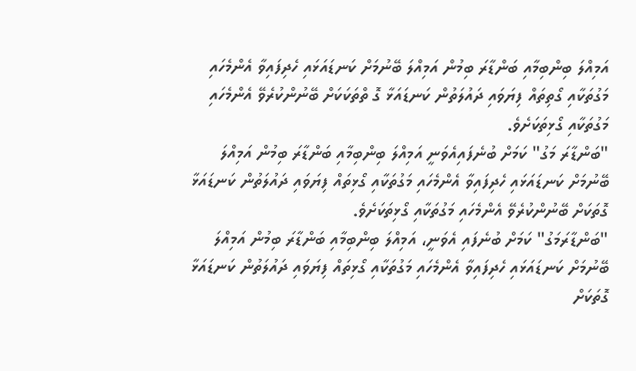އަމިއްލަ ބިންބިމާއި ބަންޑާރަ ބިމުން އަމިއްލަ ބޭނުމަށް ކަނޑައަޅައި ހެދިފައިވާ އެންމެހައި މަގުތަކާއި ގޯތިތައް ފިޔަވައި ދައުލަތުން ކަނޑައަޅާ ގޮ ތްތަކަކަށް ބޭނުންކުރެވޭ އެންމެހައި މަގުތަކާއި ގޯޅިތަކަށެވެ.
"ބަންޑާރަ މަގު" ކަމަށް ބުނެފައިއެވަނީ އަމިއްލަ ބިންބިމާއި ބަންޑާރަ ބިމުން އަމިއްލަ ބޭނުމަށް ކަނޑައަޅައި ހެދިފައިވާ އެންމެހައި މަގުތަކާއި ގޯޅިތައް ފިޔަވައި ދައުލަތުން ކަނޑައަޅާ ގޮތަކަށް ބޭނުންކުރެވޭ އެންމެހައި މަގުތަކާއި ގޯޅިތަކަށެވެ.
"ބަންޑާރަމަގު" ކަމަށް ބުނެފައި އެވަނީ، އަމިއްލަ ބިންބިމާއި ބަންޑާރަ ބިމުން އަމިއްލަ ބޭނުމަށް ކަނޑައަޅައި ހެދިފައިވާ އެންމެހައި މަގުތަކާއި ގޯޅިތައް ފިޔަވައި ދައުލަތުން ކަނޑައަޅާ ގޮތަކަށް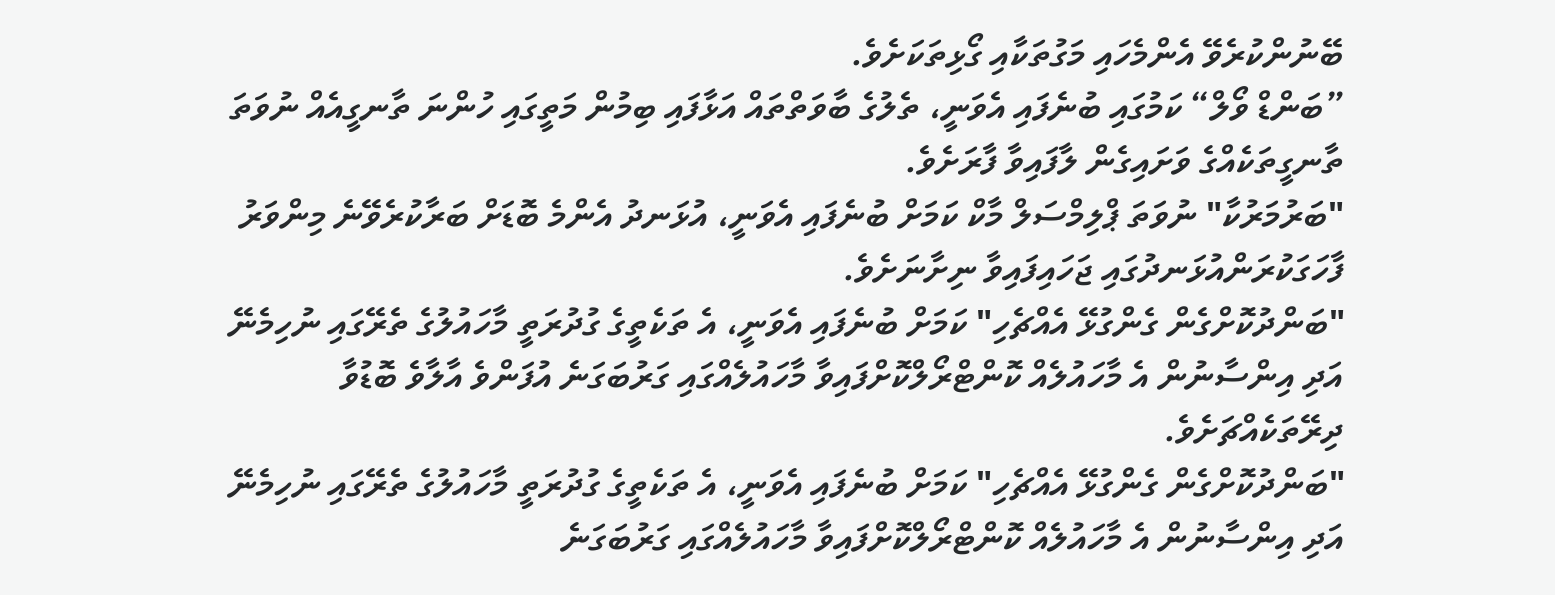ބޭނުންކުރެވޭ އެންމެހައި މަގުތަކާއި ގޯޅިތަކަށެވެ.
”ބަންޑް ވޯލް“ ކަމުގައި ބުނެފައި އެވަނީ، ތެލުގެ ބާވަތްތައް އަޅާފައި ބިމުން މަތީގައި ހުންނަ ތާނގީއެއް ނުވަތަ ތާނގީތަކެއްގެ ވަށައިގެން ލާފައިވާ ފާރަށެވެ.
"ބަރުމަރުކާ" ނުވަތަ ޕްލިމްސަލް މާކް ކަމަށް ބުނެފައި އެވަނީ، އުޅަނދު އެންމެ ބޮޑަށް ބަރާކުރެވޭނެ މިންވަރު ފާހަގަކުރަންއުޅަނދުގައި ޖަހައިފައިވާ ނިށާނަށެވެ.
"ބަންދުކޮށްގެން ގެންގުޅޭ އެއްޗެހި" ކަމަށް ބުނެފައި އެވަނީ، އެ ތަކެތީގެ ގުދުރަތީ މާހައުލުގެ ތެރޭގައި ނުހިމެނޭ އަދި އިންސާނުން އެ މާހައުލެއް ކޮންޓްރޯލްކޮށްފައިވާ މާހައުލެއްގައި ގަރުބަގަނެ އުފަންވެ އާލާވެ ބޮޑުވާ ދިރޭތަކެއްޗަށެވެ.
"ބަންދުކޮށްގެން ގެންގުޅޭ އެއްޗެހި" ކަމަށް ބުނެފައި އެވަނީ، އެ ތަކެތީގެ ގުދުރަތީ މާހައުލުގެ ތެރޭގައި ނުހިމެނޭ އަދި އިންސާނުން އެ މާހައުލެއް ކޮންޓްރޯލްކޮށްފައިވާ މާހައުލެއްގައި ގަރުބަގަނެ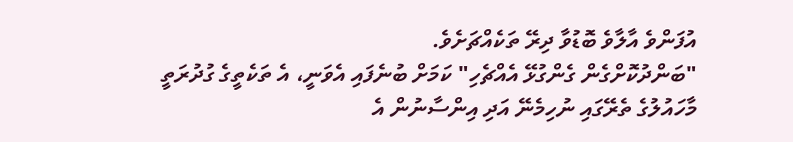އުފަންވެ އާލާވެ ބޮޑުވާ ދިރޭ ތަކެއްޗަށެވެ.
"ބަންދުކޮށްގެން ގެންގުޅޭ އެއްޗެހި" ކަމަށް ބުނެފައި އެވަނީ، އެ ތަކެތީގެ ގުދުރަތީ މާހައުލުގެ ތެރޭގައި ނުހިމެނޭ އަދި އިންސާނުން އެ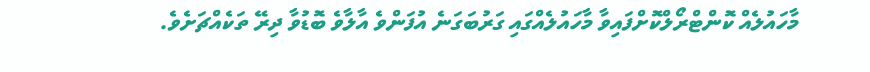މާހައުލެއް ކޮންޓްރޯލްކޮށްފައިވާ މާހައުލެއްގައި ގަރުބަގަނެ އުފަންވެ އާލާވެ ބޮޑުވާ ދިރޭ ތަކެއްޗަށެވެ.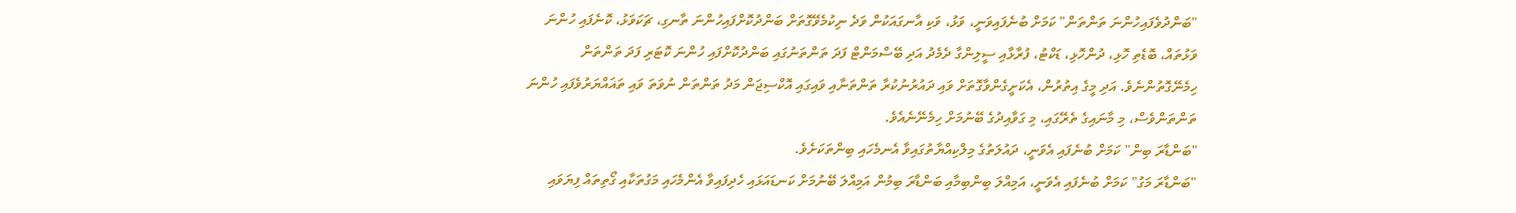"ބަންދުވެފައިހުންނަ ތަންތަން" ކަމަށް ބުނެފައިވަނީ، ވަޅު، ވަކި އާނގައަކުން ވަދެ ނިކުމެވޭގޮތަށް ބަންދުކޮށްފައިހުންނަ ތާނގި، ޗަކަވަޅު، ކޮނެފައި ހުންނަ ވަޅުތައް، ބޮޑެތި ހޮޅި، ދުންހޮޅި، ޑަކްޓު، ފުރާޅާއި ސީލިންގާ ދެމެދު އަދި ބޭސްމަންޓް ފަދަ ތަންތަނުގައި ބަންދުކޮށްފައި ހުންނަ ކޮޓަރި ފަދަ ތަންތަން ހިމެނޭގޮތުންނެވެ. އަދި މީގެ އިތުރުން، އެކަށީގެންވާގޮތަށް ވައި ދައުރުނުކުރާ ތަންތަނާއި ވައިގައި އޮކްސިޖަން މަދު ތަންތަން ނުވަތަ ވައި ތަޣައްޔަރުވެފައި ހުންނަ ތަންތަންވެސް، މި މާނައިގެ ތެރޭގައި، މި ގަވާއިދުގެ ބޭނުމަށް ހިމެނޭނެއެވެ.
"ބަންޑާރަ ބިން" ކަމަށް ބުނެފައި އެވަނީ، ދައުލަތުގެ މިލްކިއްޔާތުގައިވާ އެނމެހައި ބިންތަކަށެވެ.
"ބަންޑާރަ މަގު" ކަމަށް ބުނެފައި އެވަނީ، އަމިއްލަ ބިންބިމާއި ބަންޑާރަ ބިމުން އަމިއްލަ ބޭނުމަށް ކަނޑައަޅައި ހެދިފައިވާ އެންމެހައި މަގުތަކާއި ގޯތިތައް ފިޔަވައި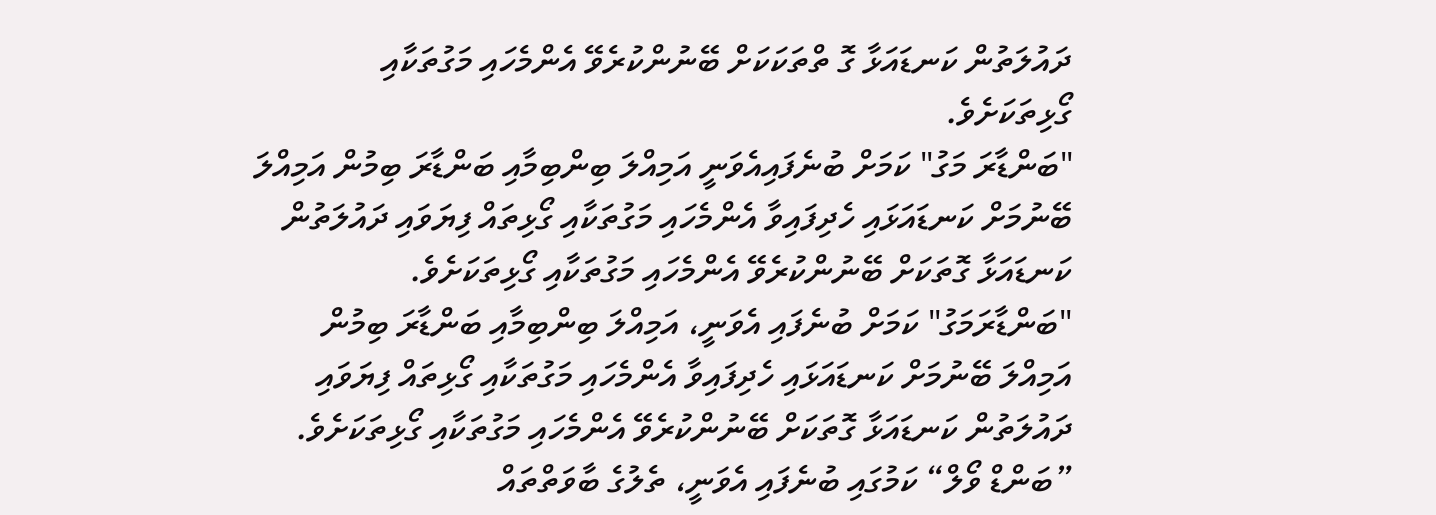ދައުލަތުން ކަނޑައަޅާ ގޮ ތްތަކަކަށް ބޭނުންކުރެވޭ އެންމެހައި މަގުތަކާއި ގޯޅިތަކަށެވެ.
"ބަންޑާރަ މަގު" ކަމަށް ބުނެފައިއެވަނީ އަމިއްލަ ބިންބިމާއި ބަންޑާރަ ބިމުން އަމިއްލަ ބޭނުމަށް ކަނޑައަޅައި ހެދިފައިވާ އެންމެހައި މަގުތަކާއި ގޯޅިތައް ފިޔަވައި ދައުލަތުން ކަނޑައަޅާ ގޮތަކަށް ބޭނުންކުރެވޭ އެންމެހައި މަގުތަކާއި ގޯޅިތަކަށެވެ.
"ބަންޑާރަމަގު" ކަމަށް ބުނެފައި އެވަނީ، އަމިއްލަ ބިންބިމާއި ބަންޑާރަ ބިމުން އަމިއްލަ ބޭނުމަށް ކަނޑައަޅައި ހެދިފައިވާ އެންމެހައި މަގުތަކާއި ގޯޅިތައް ފިޔަވައި ދައުލަތުން ކަނޑައަޅާ ގޮތަކަށް ބޭނުންކުރެވޭ އެންމެހައި މަގުތަކާއި ގޯޅިތަކަށެވެ.
”ބަންޑް ވޯލް“ ކަމުގައި ބުނެފައި އެވަނީ، ތެލުގެ ބާވަތްތައް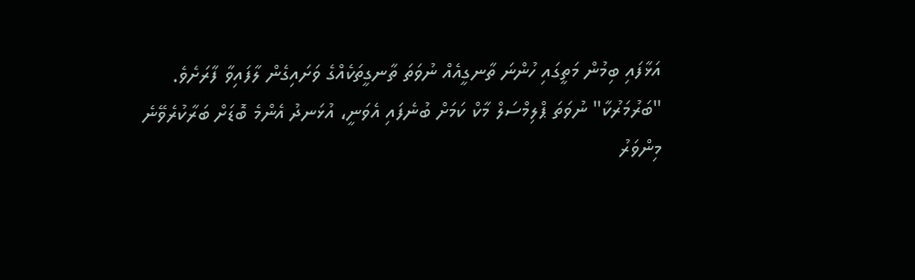އަޅާފައި ބިމުން މަތީގައި ހުންނަ ތާނގީއެއް ނުވަތަ ތާނގީތަކެއްގެ ވަށައިގެން ލާފައިވާ ފާރަށެވެ.
"ބަރުމަރުކާ" ނުވަތަ ޕްލިމްސަލް މާކް ކަމަށް ބުނެފައި އެވަނީ، އުޅަނދު އެންމެ ބޮޑަށް ބަރާކުރެވޭނެ މިންވަރު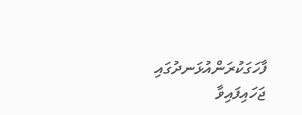ފާހަގަކުރަންއުޅަނދުގައި ޖަހައިފައިވާ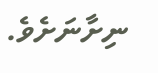ނިށާނަށެވެ.